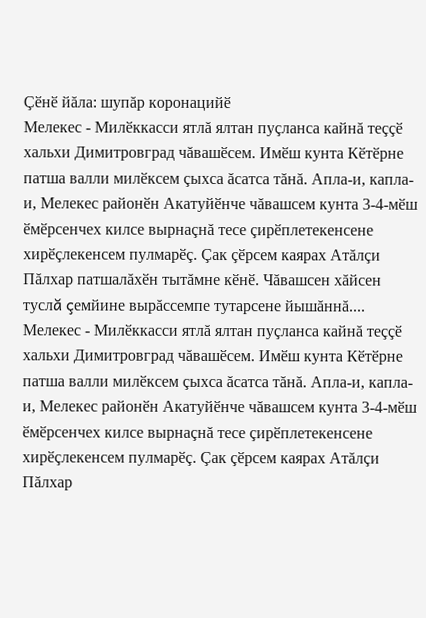Çӗнӗ йăла: шупăр коронацийӗ
Мелекес - Милӗккасси ятлă ялтан пуçланса кайнă теççӗ хальхи Димитровград чăвашӗсем. Имӗш кунта Кӗтӗрне патша валли милӗксем çыхса ăсатса тăнă. Апла-и, капла-и, Мелекес районӗн Акатуйӗнче чăвашсем кунта 3-4-мӗш ӗмӗрсенчех килсе вырнаçнă тесе çирӗплетекенсене хирӗçлекенсем пулмарӗç. Çак çӗрсем каярах Атăлçи Пăлхар патшалăхӗн тытăмне кӗнӗ. Чăвашсен хăйсен туслă çемйине вырăссемпе тутарсене йышăннă....
Мелекес - Милӗккасси ятлă ялтан пуçланса кайнă теççӗ хальхи Димитровград чăвашӗсем. Имӗш кунта Кӗтӗрне патша валли милӗксем çыхса ăсатса тăнă. Апла-и, капла-и, Мелекес районӗн Акатуйӗнче чăвашсем кунта 3-4-мӗш ӗмӗрсенчех килсе вырнаçнă тесе çирӗплетекенсене хирӗçлекенсем пулмарӗç. Çак çӗрсем каярах Атăлçи Пăлхар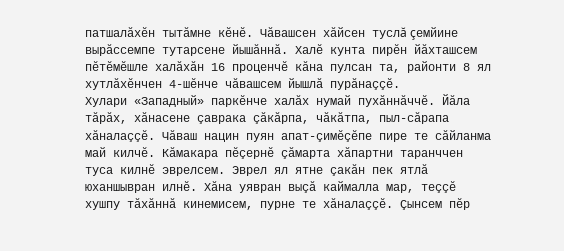патшалăхӗн тытăмне кӗнӗ. Чăвашсен хăйсен туслă çемйине вырăссемпе тутарсене йышăннă. Халӗ кунта пирӗн йăхташсем пӗтӗмӗшле халăхăн 16 проценчӗ кăна пулсан та, районти 8 ял хутлăхӗнчен 4-шӗнче чăвашсем йышлă пурăнаççӗ.
Хулари «Западный» паркӗнче халăх нумай пухăннăччӗ. Йăла тăрăх, хăнасене çаврака çăкăрпа, чăкăтпа, пыл-сăрапа хăналаççӗ. Чăваш нацин пуян апат-çимӗçӗпе пире те сăйланма май килчӗ. Кăмакара пӗçернӗ çăмарта хăпартни таранччен туса килнӗ эврелсем. Эврел ял ятне çакăн пек ятлă юханшывран илнӗ. Хăна уявран выçă каймалла мар, теççӗ хушпу тăхăннă кинемисем, пурне те хăналаççӗ. Çынсем пӗр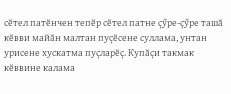сӗтел патӗнчен тепӗр сӗтел патне çӳре-çӳре ташă кӗвви майăн малтан пуçӗсене суллама, унтан урисене хускатма пуçларӗç. Купăçи такмак кӗввине калама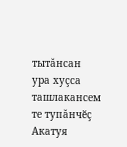тытăнсан ура хуçса ташлакансем те тупăнчӗç Акатуя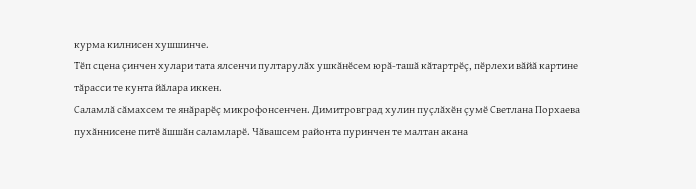курма килнисен хушшинче.
Тӗп сцена çинчен хулари тата ялсенчи пултарулăх ушкăнӗсем юрă-ташă кăтартрӗç, пӗрлехи вăйă картине тăрасси те кунта йăлара иккен.
Саламлă сăмахсем те янăрарӗç микрофонсенчен. Димитровград хулин пуçлăхӗн çумӗ Светлана Порхаева пухăннисене питӗ ăшшăн саламларӗ. Чăвашсем районта пуринчен те малтан акана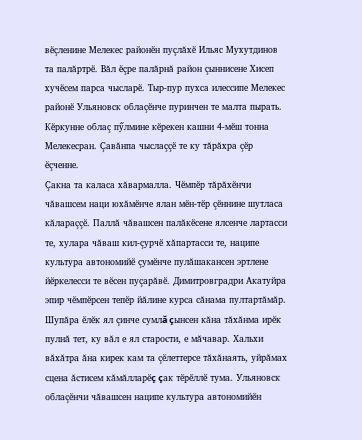вӗçленине Мелекес районӗн пуçлăхӗ Ильяс Мухутдинов та палăртрӗ. Вăл ӗçре палăрнă район çыннисене Хисеп хучӗсем парса чысларӗ. Тыр-пур пухса илессипе Мелекес районӗ Ульяновск облаçӗнче пуринчен те малта пырать. Кӗркунне облаç пӳлмине кӗрекен кашни 4-мӗш тонна Мелекесран. Çавăнпа чыслаççӗ те ку тăрăхра çӗр ӗçченне.
Çакна та каласа хăвармалла. Чӗмпӗр тăрăхӗнчи чăвашсем наци юхăмӗнче ялан мӗн-тӗр çӗннине шутласа кăлараççӗ. Паллă чăвашсен палăкӗсене ялсенче лартасси те, хулара чăваш кил-çурчӗ хăпартасси те, наципе культура автономийӗ çумӗнче пулăшакансен эртлене йӗркелесси те вӗсен пуçарăвӗ. Димитровградри Акатуйра эпир чӗмпӗрсен тепӗр йăлине курса сăнама пултартăмăр.
Шупăра ӗлӗк ял çинче сумлă çынсен кăна тăхăнма ирӗк пулнă тет, ку вăл е ял старости, е мăчавар. Хальхи вăхăтра ăна кирек кам та çӗлеттерсе тăхăнаять, уйрăмах сцена ăстисем кăмăлларӗç çак тӗрӗллӗ тума. Ульяновск облаçӗнчи чăвашсен наципе культура автономийӗн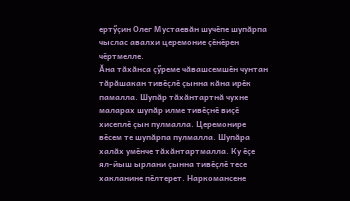ертӳçин Олег Мустаевăн шучӗпе шупăрпа чыслас авалхи церемоние çӗнӗрен чӗртмелле.
Ăна тăхăнса çӳреме чăвашсемшӗн чунтан тăрăшакан тивӗçлӗ çынна кăна ирӗк памалла. Шупăр тăхăнтартнă чухне маларах шупăр илме тивӗçнӗ виçӗ хисеплӗ çын пулмалла. Церемонире вӗсем те шупăрпа пулмалла. Шупăра халăх умӗнче тăхăнтартмалла. Ку ӗçе ял-йыш ырлани çынна тивӗçлӗ тесе хакланине пӗлтерет. Наркомансене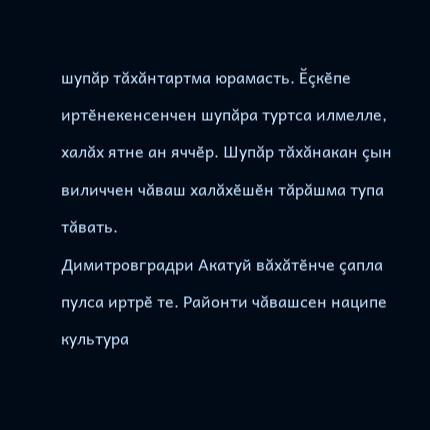шупăр тăхăнтартма юрамасть. Ӗçкӗпе иртӗнекенсенчен шупăра туртса илмелле, халăх ятне ан яччӗр. Шупăр тăхăнакан çын виличчен чăваш халăхӗшӗн тăрăшма тупа тăвать.
Димитровградри Акатуй вăхăтӗнче çапла пулса иртрӗ те. Районти чăвашсен наципе культура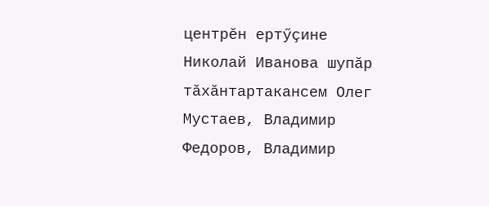центрӗн ертӳçине Николай Иванова шупăр тăхăнтартакансем Олег Мустаев, Владимир Федоров, Владимир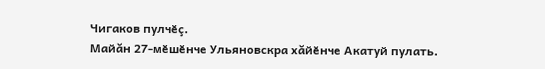Чигаков пулчӗç.
Майăн 27-мӗшӗнче Ульяновскра хăйӗнче Акатуй пулать.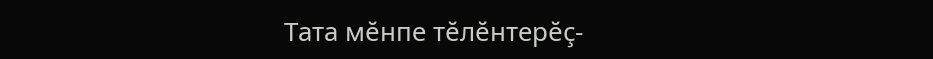Тата мӗнпе тӗлӗнтерӗç-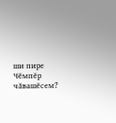ши пире Чӗмпӗр чăвашӗсем?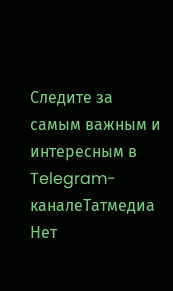Следите за самым важным и интересным в Telegram-каналеТатмедиа
Нет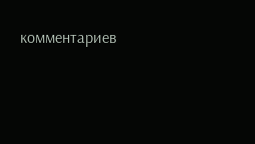комментариев